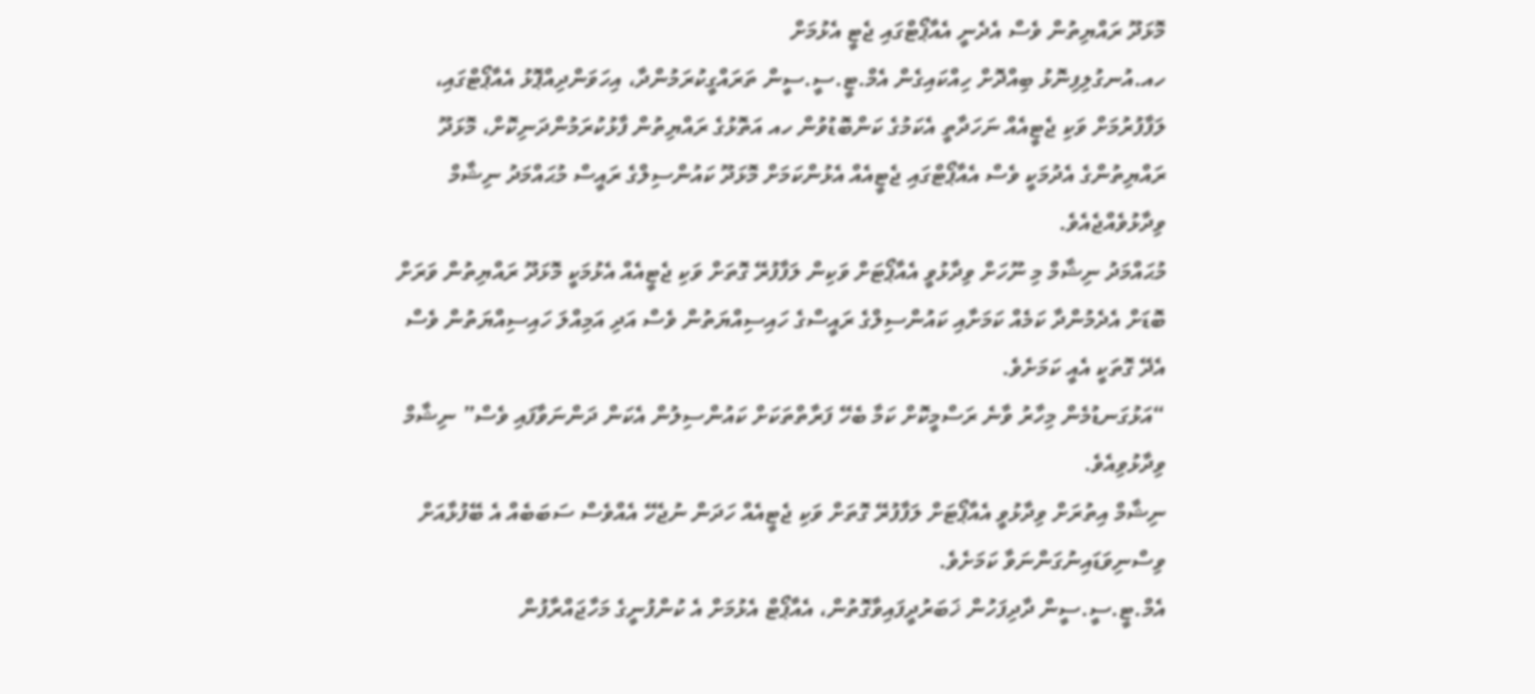މޮޅަދޫ ރައްޔިތުން ވެސް އެދެނީ އެއާޕޯޓްގައި ޖެޓީ އެޅުމަށް
ހއ.އުނގުލިފިނޮޅު ބިއްދޮށް ހިއްކައިގެން އެމް.ޓީ.ސީ.ސީން ތަރައްގީކުރަމުންދާ، އިހަވަންދިއްޕޮޅު އެއާޕޯޓްގައި، ލަފާފުރުމަށް ވަކި ޖެޓީއެއް ނަހަދާތީ އެކަމުގެ ކަންބޮޑުވުން ހއ އަތޮޅުގެ ރައްޔިތުން ފާޅުކުރަމުންދަނިކޮށް، މޮޅަދޫ ރައްޔިތުންގެ އެދުމަކީ ވެސް އެއާޕޯޓްގައި ޖެޓީއެއް އެޅުންކަމަށް މޮޅަދޫ ކައުންސިލްގެ ރައީސް މުޙައްމަދު ނިޝާމް ވިދާޅުވެއްޖެއެވެ.
މުޙައްމަދު ނިޝާމް މި ނޫހަށް ވިދާޅުވީ އެއާޕޯޓަށް ވަކިން ލަފާފުރޭ ގޮތަށް ވަކި ޖެޓީއެއް އެޅުމަކީ މޮޅަދޫ ރައްޔިތުން ވަރަށް ބޮޑަށް އެދެމުންދާ ކަމެއް ކަމަށާއި ކައުންސިލްގެ ރައީސްގެ ހައިސިއްޔަތުން ވެސް އަދި އަމިއްލަ ހައިސިއްޔަތުން ވެސް އެދޭ ގޮތަކީ އެއީ ކަމަށެވެ.
“އަޅުގަނޑުމެން މިހާރު ވާނެ ރަސްމީކޮށް ކަމާ ބެހޭ ފަރާތްތަކަށް ކައުންސިލުން އެކަން ދަންނަވާފައި ވެސް” ނިޝާމް ވިދާޅުވިއެވެ.
ނިޝާމް އިތުރަށް ވިދާޅުވީ އެއާޕޯޓަށް ލަފާފުރޭ ގޮތަށް ވަކި ޖެޓީއެއް ހަދަން ނުޖެހޭ އެއްވެސް ސަބަބެއް އެ ބޭފުޅާއަށް ވިސްނިވަޑައިނުގަންނަވާ ކަމަށެވެ.
އެމް.ޓީ.ސީ.ސީން ދާދިފަހުން ޚަބަރުދީފައިވާގޮތުން، އެއާޕޯޓް އެޅުމަށް އެ ކުންފުނީގެ މަހާޖައްރާފުން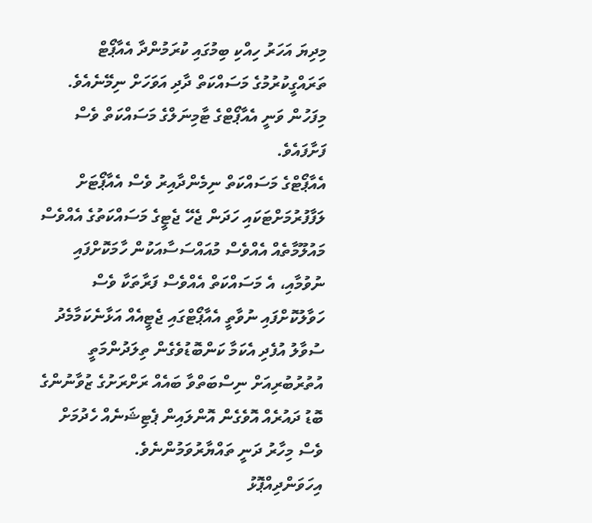މިދިޔަ އަހަރު ހިއްކި ބިމުގައި ކުރަމުންދާ އެއާޕޯޓް ތަރައްގީކުރުމުގެ މަސައްކަތް ދާދި އަވަހަށް ނިމޭނެއެވެ. މިފަހުން ވަނީ އެއާޕޯޓްގެ ޓާމިނަލްގެ މަސައްކަތް ވެސް ފަށާފައެވެ.
އެއާޕޯޓްގެ މަސައްކަތް ނިމެންދާއިރު ވެސް އެއާޕޯޓަށް ލަފާފުރުމަށްޓަކައި ހަދަން ޖެހޭ ޖެޓީގެ މަސައްކަތުގެ އެއްވެސް މައުލޫމާތެއް އެއްވެސް މުއައްސަސާއަކުން ހާމަކޮށްފައި ނުވުމާއި، އެ މަސައްކަތް އެއްވެސް ފަރާތަކާ ވެސް ހަވާލުކޮށްފައި ނުވާތީ އެއާޕޯޓްގައި ޖެޓީއެއް އަޅާނެކަމާމެދު ސުވާލު އުފެދި އެކަމާ ކަންބޮޑުވެގެން ތިލަދުންމަތީ އުތުރުބުރިއަށް ނިސްބަތްވާ ބައެއް ރަށްރަށުގެ ޒުވާނުންގެ ބޮޑު ދައުރެއް އޮވެގެން އޮންލައިން ޕެޓިޝަނެއް ހެދުމަށް ވެސް މިހާރު ދަނީ ތައްޔާރުވަމުންނެވެ.
އިހަވަންދިއްޕޮޅު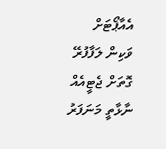އެއާޕޯޓަށް ވަކިން ލަފާފުރޭ ގޮތަށް ޖެޓީއެއް ނާޅާތީ މަނަފަރު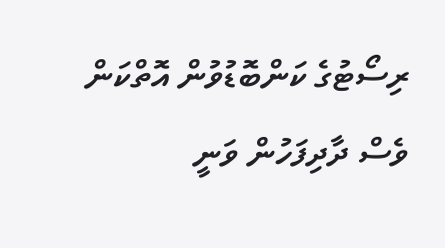ރިސޯޓުގެ ކަންބޮޑުވުން އޮތްކަން ވެސް ދާދިފަހުން ވަނީ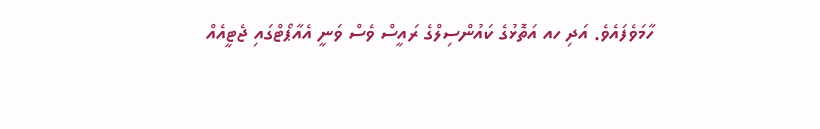ހާމަވެފައެވެ. އަދި ހއ އަތޮޅުގެ ކައުންސިލްގެ ރައީސް ވެސް ވަނީ އެއާޕޯޓްގައި ޖެޓީއެއް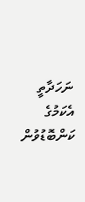ނަހަދާތީ އެކަމުގެ ކަންބޮޑުވުން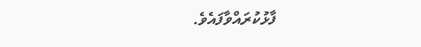ފާޅުކުރައްވާފައެވެ.